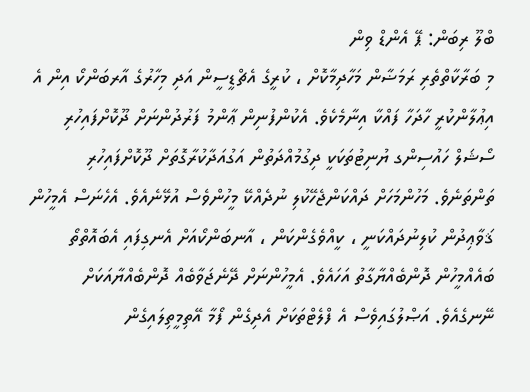ބްލޫ ރިބަން: ޕޭ އެންޑް ވިން
މި ބަރާކާތްތެރި ރަމަޟާން މަހާދިމާކޮށް ، ކުރީގެ އެޗްޑީސީން އަދި މިހާރުގެ އާރބަންކޯ އިން އެ އިޢުލާންކުރީ ހާދަހާ ފައްކާ އިނާމެކެވެ. އެކުންފުނިން ޢާންމު ފަރުދުންނަށް ދޫކޮށްފައިހުރި ސޯޝަލް ހައުސިންގ ޔުނިޓުތަކަކީ ދިގުމުއްދަތުން އަގުއަދާކުރާގޮތަށް ދޫކޮށްފައިހުރި ތަންތަނެވެ. މަހުންމަހަށް ދައްކަންޖެހޭކުލި ނުދެއްކޭ މީހުންވެސް އުޅޭނެއެވެ. އެހެނަސް އެމީހުން ޤަވާޢިދުން ކުލިނުދައްކަނީ ، ކީއްވެގެންކަން ، އާނބަންކޯއަށް އެނގިފައި އެބައޮތްތޯ ބައެއްމީހުން ދޮންބެއްޔާގާތު އަހައެވެ. އެމީހުންނަށް ދޭނެޖަވާބެއް ދޮންބެއްޔާއަކަށް ނޭނގެއެވެ. އަޞްލުގައިވެސް އެ ފްލެޓްތަކަށް އެދިގެން ފޯމާ އޭތިމީތިލައިގެން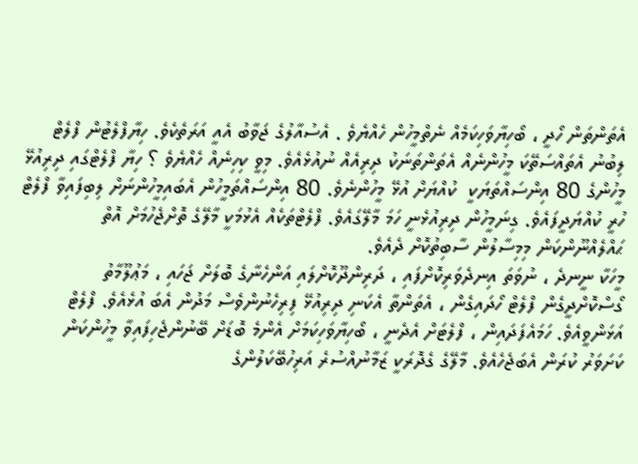އެތަންތަން ހޯދީ ، ބޯހިޔާވަހިކަމެއް ނެތްމީހުން ހެއްޔެވެ . އެސުއާލުގެ ޖަވާބު އެއީ އަރަތެކެވެ. ހިޔާފްލެޓުން ފްލެޓް ލިބުނު އެތައްސަތޭކަ މީހުންނެއް އެތަންތަނަކު ދިރިއެއް ނުއުޅެއެވެ. މިވީ ކިހިނެއް ހެއްޔެވެ ؟ ހިޔާ ފްލެޓްގައި ދިރިއުޅޭ މީހުންގެ 80 އިންސައްތަޔަކީ  ކުއްޔަށް އުޅޭ މީހުންނެވެ. 80 އިންސައްތަމީހުން އެބައިމީހުންނަށް ލިބިފައިވާ ފްލެޓް ހުރީ ކުއްޔަދީފައެވެ. ގިނަމީހުން ދިރިއުޅެނީ ހަމަ މާލޭގައެވެ. ފްލެޓްތަކެއް އެޅުމަކީ މާލޭގެ ތޮށްޖެހުމަށް އޮތް ޙައްލެއްނޫންކަން މިމިސާލުން ސާބިތުކޮށް ދެއެވެ.
މީހަކާ ނީނދެ ، ނުވަތަ އިނދެވަރިކޮށްފައި ، ދަރިންދޫކޮށްލައި އަންހެނާގެ ބޮލަށް ޖަހައި ، މަޢުލޫމާތު ގޯސްކޮށްދީގެން ފްލެޓް ހޯދައިގެން ، އެތަންތާ އެކަނި ދިރިއުޅޭ ފިރިހެނުންވެސް މަދުން އެބަ އުޅެއެވެ. ފްލެޓް އަޅަންވީއެވެ. ހަމައެފަދައިން ، ފްލެޓަށް އެދެނީ ، ބޯހިޔާވަހިކަމަށް އެންމެ ބޮޑަށް ބޭނުންޖެހިފައިވާ މީހުންކަން ކަށަވަރު ކުރަން އެބަޖެހެއެވެ. މާލޭގެ ގެދޮރަކީ ޒަމާނުއްސުރެ އަރިހުބޭކަލުންގެ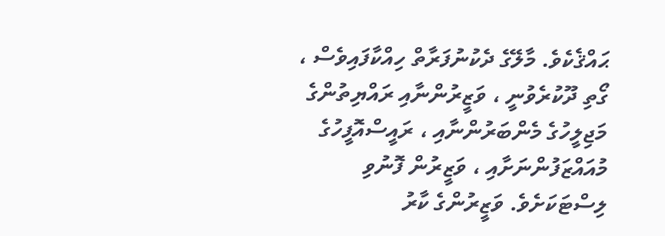ޙައްޤެކެވެ. މާލޭގެ ދެކުނުފަރާތް ހިއްކާފައިވެސް ، ގޯތި ދޫކުރެވުނީ ، ވަޒީރުންނާއި ރައްޔިތުންގެ މަޖިލީހުގެ މެންބަރުންނާއި ، ރައީސްއޮފީހުގެ މުއައްޒަފުންނަށާއި ، ވަޒީރުން ފޮނުވި ލިސްޓަކަށެވެ. ވަޒީރުންގެ ކާރު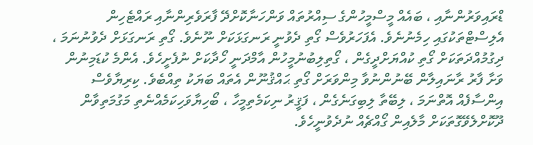ޑްރައިވަރުންނާއި ، ބައެއް މީސްމީހުންގެ ސިއްރުތައް ވަންހަނާކޮށްދޭ ފާރަވެރިންނާއި ރައްޓެހިން އެލިސްޓްތަކުގައި ހިމެނުނެވެ. އެފަހަރުވެސް ގޯތި ދެވުނީ ރަނގަޅަކަށް ނޫނެވެ. ގޯތި ރަނގަޅަށް ދެވުނުނަމަ ، ދިގުމުއްދަތަކަށް ގޯތި ކުއްޔަށްދީގެން ، ގޯތިލިބުނުމީހުން އާމްދަނީ ހޯދާކަށް ނުފެށީހެވެ. އެންމެ ކުޑަމިނުން ވަށާ ފާރު ރާނައިލާން ބޭނުންނުވާ މިންވަރަށް ގޯތި ޙައްޤުނޫން އެތައް ބަޔަކު ތިއްބެވެ. ކިރިޔާވެސް އިންސާފެއް އޮތްނަމަ ، ލިބޭތާ ލިބިގަނެގެން ، ފަޤީރު ނިކަމެތިމީހާ ، ބޯހިޔާވަހިކަމެއްނެތި މަގުމަތިވާން ދޫކޮށްލެވޭގޮތަކަށް މާލެއިން ގޯއްޗެއް ނުދެވުނީހެވެ.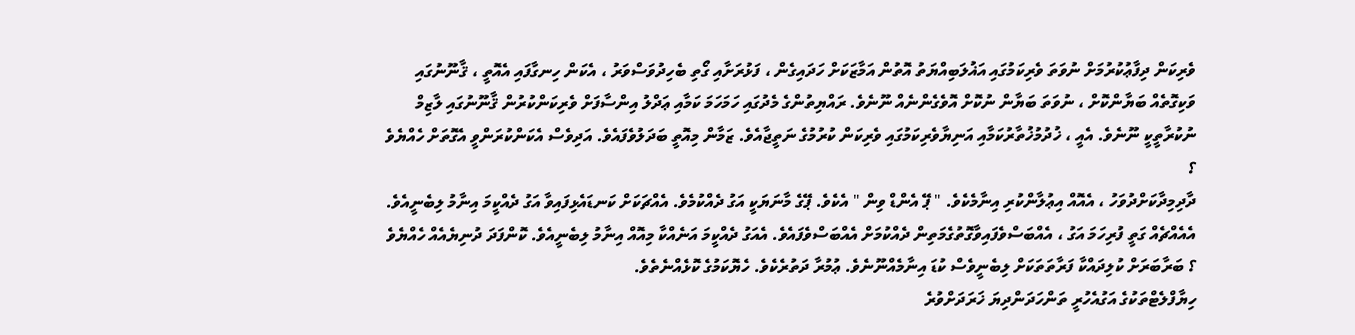ވެރިކަން ދިފާޢުކުރުމަށް ނުވަތަ ވެރިކަމުގައި އަޣުލަބިއްޔަތު އޮތުން އަމާޒަކަށް ހަދައިގެން ، ފަޅުރަށާއި ގޯތި ބެހިދުވަސްވަރު ، އެކަން ހިނގާފައި އެއޮތީ ، ޤާނޫނުގައި ވަކިގޮތެއް ބަޔާންކޮށް ، ނުވަތަ ބަޔާން ނުކޮށް އޮވެގެންނެއް ނޫނެވެ. ރައްޔިތުންގެ މެދުގައި ހަމަހަމަ ކަމާއި ޢަދްލު އިންސާފަށް ވެރިކަންކުރުން ޤާނޫނުގައި ލާޒިމް ނުކުރާތީކީ ނޫނެވެ. އެއީ ، ޚުދުމުޚުތާރުކަމާއި އަނިޔާވެރިކަމުގައި ވެރިކަން ކުރުމުގެ ނަތީޖާއެވެ. ޒަމާން މިއޮތީ ބަދަލުވެފައެވެ. އަދިވެސް އެކަންކުރަންވީ އެގޮތަށް ހެއްޔެވެ ؟
ދާދިމިދާކަށްދުވަހު ، އެއޮއް އިޢުލާންކުރި އިނާމެކެވެ. " ޕޭ އެންޑް ވިން " އެކެވެ. ޕޭގެ މާނަޔަކީ އަގު ދެއްކުމެވެ. އެއްޗަކަށް ކަނޑައެޅިފައިވާ އަގު ދެއްކީމަ އިނާމު ލިބެނީއެވެ. އެއެއްޗެއް ގަތީ ފުރިހަމަ އަގު ، އެއްބަސްވެފައިވާގޮތުގެމަތިން ދެއްކުމަށް އެއްބަސްވެފައެވެ. އެއަގު ދެއްކީމަ އަނެއްކާ މިއޮއް އިނާމު ލިބެނީއެވެ. ކޮންފަދަ ދުނިޔެއެއް ހެއްޔެވެ ؟ ބަރާބަރަށް ކުލިދައްކާ ފަރާތަތަކަށް ލިބެނީވެސް ކުޑަ އިނާމެއްނޫނެވެ. ޢުމުރާ ދަތުރެކެވެ. ހެޔޮކަމުގެ ކޮޅެއްނެތެވެ.
ހިޔާފްލެޓްތަކުގެ އަގުއެހުރީ ތަންހަދަންދިޔަ ޚަރަދަށްވުރެ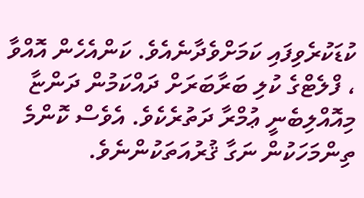ކުޑަކުރެވިފައި ކަމަށްވެދާނެއެވެ. ކަންއެހެން އޮއްވާ ، ފްލެޓްގެ ކުލި ބަރާބަރަށް ދައްކަމުން ދަންޏާ މިއޮއްލިބެނީ ޢުމްރާ ދަތުރެކެވެ. އެވެސް ކޮންމެ ތިންމަހަކުން ނަގާ ޤުރުއަތަކުންނެވެ.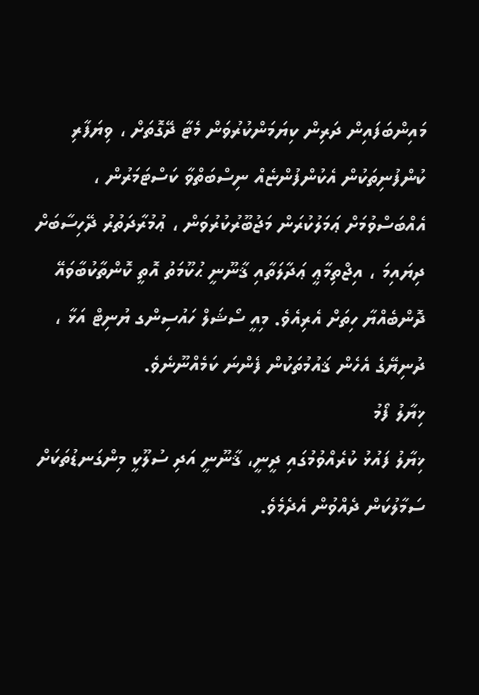މައިންބަފައިން ދަރިން ކިޔަމަންކުރުވަން މެޓާ ދޭގޮތަށް ، ވިޔަފާރި ކުންފުނިތަކުން އެކުންފުންޏެއް ނިސްބަތްވާ ކަސްޓަމަރުން ، އެއްބަސްވުމަށް ޢަމަލުކުރަން މަޖުބޫރުކުރުވަން ، ޢުމުރާދަތުރު ދޭހިސާބަށް ދިޔައިމަ ، އިޖްތިމާޢީ ޢަދާލަތާއި ޤާނޫނީ ޙުކޫމަތު އޮތީ ކޮންތާކުބާވައޭ ދޮންބެއްޔާ ހިތަށް އެރިއެވެ. މިއީ ސޯޝަލް ހައުސިންގ ޔުނިޓް އަޅާ ، ދުނިޔޭގެ އެހެން ޤައުމުތަކުން ފެންނަ ކަމެއްނޫނެވެ.
ޚިޔާލު ފޯމު
ޚިޔާލު ފައުޅު ކުރެއްވުމުގައި ދީނީ، ޤާނޫނީ އަދި ސުލޫކީ މިންގަނޑުތަކަށް ސަމާލުކަން ދެއްވުން އެދެމެވެ.